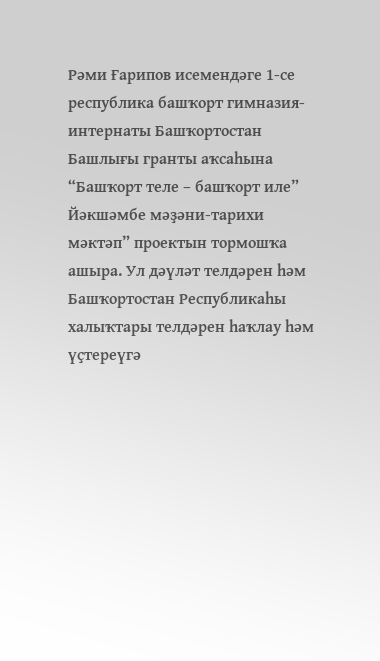Рәми Ғарипов исемендәге 1-се республика башҡорт гимназия-интернаты Башҡортостан Башлығы гранты аҡсаһына “Башҡорт теле – башҡорт иле” Йәкшәмбе мәҙәни-тарихи мәктәп” проектын тормошҡа ашыра. Ул дәүләт телдәрен һәм Башҡортостан Республикаһы халыҡтары телдәрен һаҡлау һәм үҫтереүгә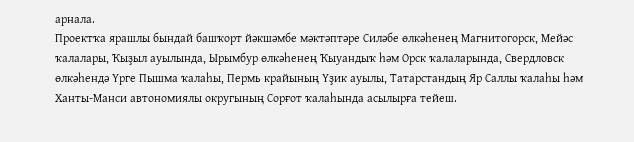арнала.
Проектҡа ярашлы бындай башҡорт йәкшәмбе мәктәптәре Силәбе өлкәһенең Магнитогорск, Мейәс ҡалалары, Ҡыҙыл ауылында, Ырымбур өлкәһенең Ҡыуандыҡ һәм Орск ҡалаларында, Свердловск өлкәһендә Үрге Пышма ҡалаһы, Пермь крайының Үҙик ауылы, Татарстандың Яр Саллы ҡалаһы һәм Ханты-Манси автономиялы округының Сорғот ҡалаһында асылырға тейеш.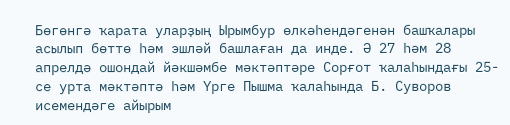Бөгөнгә ҡарата уларҙың Ырымбур өлкәһендәгенән башҡалары асылып бөттө һәм эшләй башлаған да инде. Ә 27 һәм 28 апрелдә ошондай йәкшәмбе мәктәптәре Сорғот ҡалаһындағы 25-се урта мәктәптә һәм Үрге Пышма ҡалаһында Б. Суворов исемендәге айырым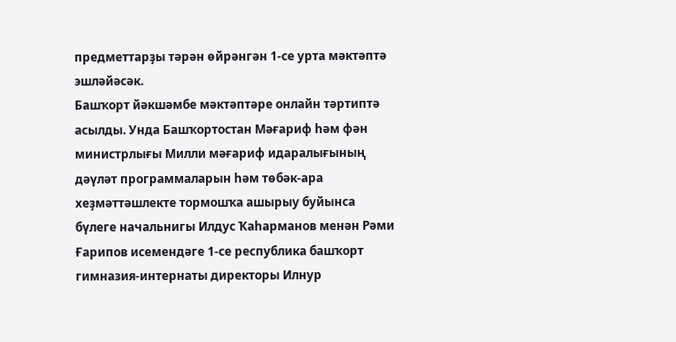предметтарҙы тәрән өйрәнгән 1-се урта мәктәптә эшләйәсәк.
Башҡорт йәкшәмбе мәктәптәре онлайн тәртиптә асылды. Унда Башҡортостан Мәғариф һәм фән министрлығы Милли мәғариф идаралығының дәүләт программаларын һәм төбәк-ара хеҙмәттәшлекте тормошҡа ашырыу буйынса бүлеге начальнигы Илдус Ҡаһарманов менән Рәми Ғарипов исемендәге 1-се республика башҡорт гимназия-интернаты директоры Илнур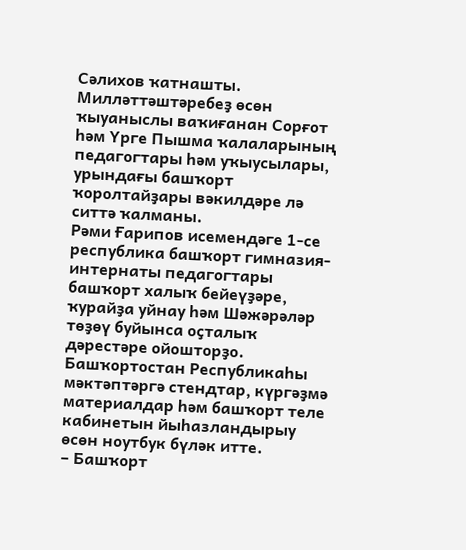Сәлихов ҡатнашты. Милләттәштәребеҙ өсөн ҡыуаныслы ваҡиғанан Сорғот һәм Үрге Пышма ҡалаларының педагогтары һәм уҡыусылары, урындағы башҡорт ҡоролтайҙары вәкилдәре лә ситтә ҡалманы.
Рәми Ғарипов исемендәге 1-се республика башҡорт гимназия-интернаты педагогтары башҡорт халыҡ бейеүҙәре, ҡурайҙа уйнау һәм Шәжәрәләр төҙөү буйынса оҫталыҡ дәрестәре ойошторҙо.
Башҡортостан Республикаһы мәктәптәргә стендтар, күргәҙмә материалдар һәм башҡорт теле кабинетын йыһазландырыу өсөн ноутбук бүләк итте.
– Башҡорт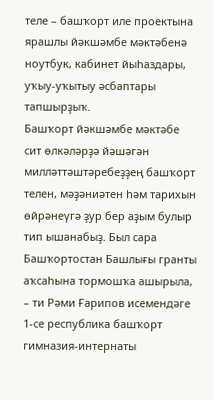теле – башҡорт иле проектына ярашлы йәкшәмбе мәктәбенә ноутбук, кабинет йыһаздары, уҡыу-уҡытыу әсбаптары тапшырҙыҡ.
Башҡорт йәкшәмбе мәктәбе сит өлкәләрҙә йәшәгән милләттәштәребеҙҙең башҡорт телен, мәҙәниәтен һәм тарихын өйрәнеүгә ҙур бер аҙым булыр тип ышанабыҙ. Был сара Башҡортостан Башлығы гранты аҡсаһына тормошҡа ашырыла, – ти Рәми Ғарипов исемендәге 1-се республика башҡорт гимназия-интернаты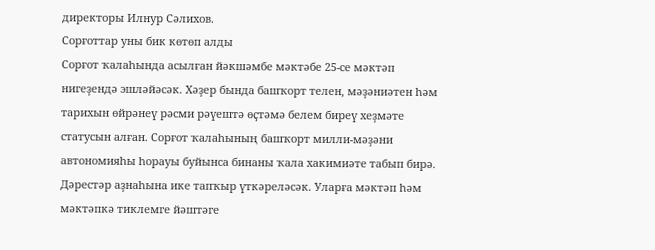директоры Илнур Сәлихов.
Сорғоттар уны бик көтөп алды
Сорғот ҡалаһында асылған йәкшәмбе мәктәбе 25-се мәктәп нигеҙендә эшләйәсәк. Хәҙер бында башҡорт телен, мәҙәниәтен һәм тарихын өйрәнеү рәсми рәүештә өҫтәмә белем биреү хеҙмәте статусын алған. Сорғот ҡалаһының башҡорт милли-мәҙәни автономияһы һорауы буйынса бинаны ҡала хакимиәте табып бирә. Дәрестәр аҙнаһына ике тапҡыр үткәреләсәк. Уларға мәктәп һәм мәктәпкә тиклемге йәштәге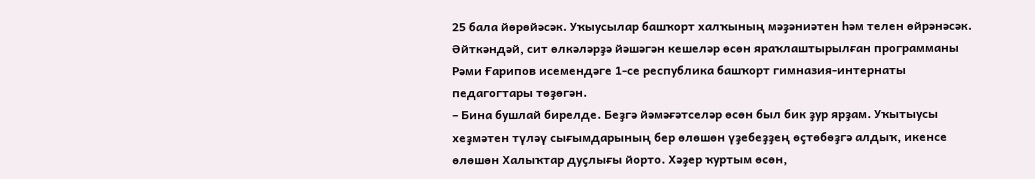25 бала йөрөйәсәк. Уҡыусылар башҡорт халҡының мәҙәниәтен һәм телен өйрәнәсәк. Әйткәндәй, сит өлкәләрҙә йәшәгән кешеләр өсөн яраҡлаштырылған программаны Рәми Ғарипов исемендәге 1-се республика башҡорт гимназия-интернаты педагогтары төҙөгән.
– Бина бушлай бирелде. Беҙгә йәмәғәтселәр өсөн был бик ҙур ярҙам. Уҡытыусы хеҙмәтен түләү сығымдарының бер өлөшөн үҙебеҙҙең өҫтөбөҙгә алдыҡ, икенсе өлөшөн Халыҡтар дуҫлығы йорто. Хәҙер ҡуртым өсөн,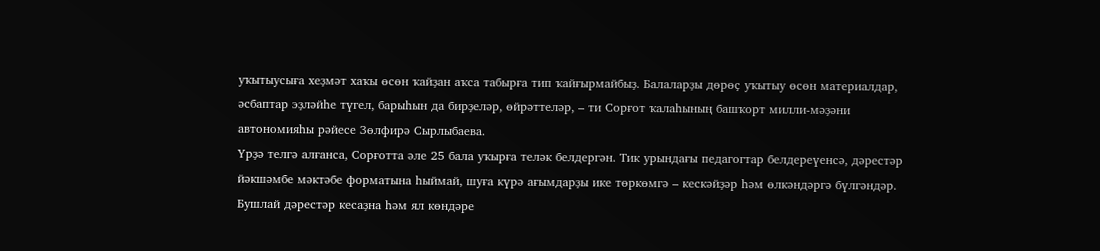уҡытыусыға хеҙмәт хаҡы өсөн ҡайҙан аҡса табырға тип ҡайғырмайбыҙ. Балаларҙы дөрөҫ уҡытыу өсөн материалдар, әсбаптар эҙләйһе түгел, барыһын да бирҙеләр, өйрәттеләр, – ти Сорғот ҡалаһының башҡорт милли-мәҙәни автономияһы рәйесе Зөлфирә Сырлыбаева.
Үрҙә телгә алғанса, Сорғотта әле 25 бала уҡырға теләк белдергән. Тик урындағы педагогтар белдереүенсә, дәрестәр йәкшәмбе мәктәбе форматына һыймай, шуға күрә ағымдарҙы ике төркөмгә – кескәйҙәр һәм өлкәндәргә бүлгәндәр. Бушлай дәрестәр кесаҙна һәм ял көндәре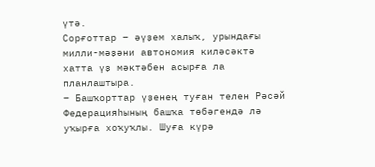үтә.
Сорғоттар – әүҙем халыҡ, урындағы милли-мәҙәни автономия киләсәктә хатта үҙ мәктәбен асырға ла планлаштыра.
– Башҡорттар үҙенең туған телен Рәсәй Федерацияһының башҡа төбәгендә лә уҡырға хоҡуҡлы. Шуға күрә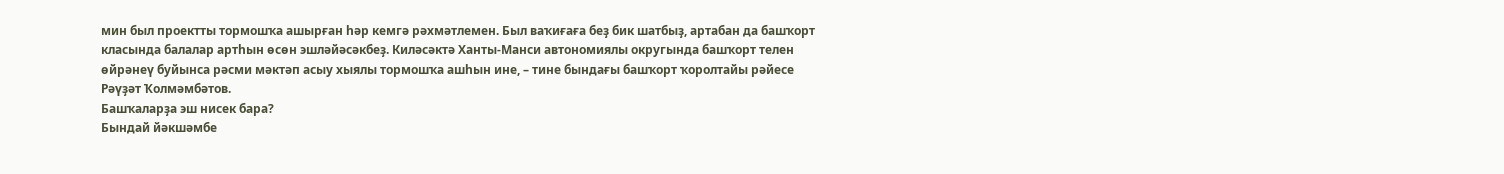мин был проектты тормошҡа ашырған һәр кемгә рәхмәтлемен. Был ваҡиғаға беҙ бик шатбыҙ, артабан да башҡорт класында балалар артһын өсөн эшләйәсәкбеҙ. Киләсәктә Ханты-Манси автономиялы округында башҡорт телен өйрәнеү буйынса рәсми мәктәп асыу хыялы тормошҡа ашһын ине, – тине бындағы башҡорт ҡоролтайы рәйесе Рәүҙәт Ҡолмәмбәтов.
Башҡаларҙа эш нисек бара?
Бындай йәкшәмбе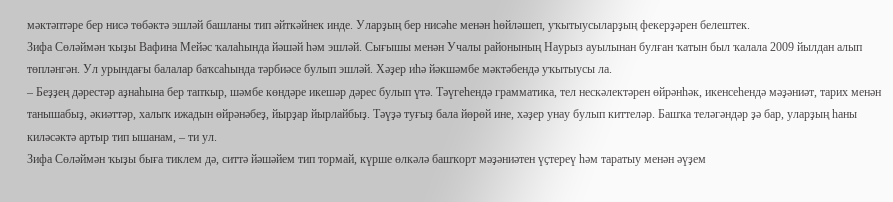мәктәптәре бер нисә төбәктә эшләй башланы тип әйткәйнек инде. Уларҙың бер нисәһе менән һөйләшеп, уҡытыусыларҙың фекерҙәрен белештек.
Зифа Сөләймән ҡыҙы Вафина Мейәс ҡалаһында йәшәй һәм эшләй. Сығышы менән Учалы районының Наурыз ауылынан булған ҡатын был ҡалала 2009 йылдан алып төпләнгән. Ул урындағы балалар баҡсаһында тәрбиәсе булып эшләй. Хәҙер иһә йәкшәмбе мәктәбендә уҡытыусы ла.
– Беҙҙең дәрестәр аҙнаһына бер тапҡыр, шәмбе көндәре икешәр дәрес булып үтә. Тәүгеһендә грамматика, тел нескәлектәрен өйрәнһәк, икенсеһендә мәҙәниәт, тарих менән танышабыҙ, әкиәттәр, халыҡ ижадын өйрәнәбеҙ, йырҙар йырлайбыҙ. Тәүҙә туғыҙ бала йөрөй ине, хәҙер унау булып киттеләр. Башҡа теләгәндәр ҙә бар, уларҙың һаны киләсәктә артыр тип ышанам, – ти ул.
Зифа Сөләймән ҡыҙы быға тиклем дә, ситтә йәшәйем тип тормай, күрше өлкәлә башҡорт мәҙәниәтен үҫтереү һәм таратыу менән әүҙем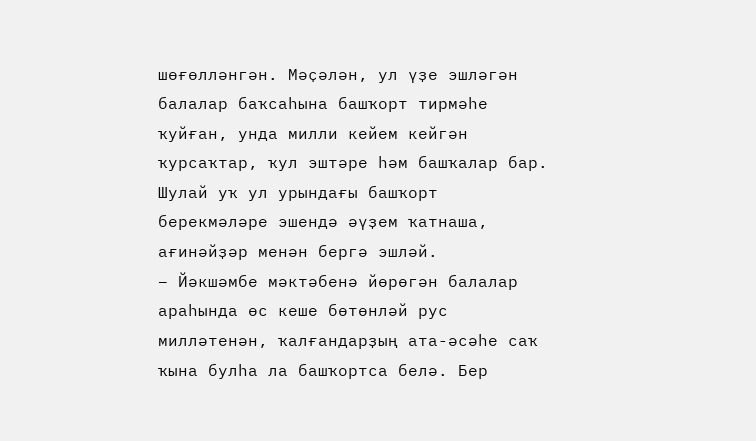шөғөлләнгән. Мәҫәлән, ул үҙе эшләгән балалар баҡсаһына башҡорт тирмәһе ҡуйған, унда милли кейем кейгән ҡурсаҡтар, ҡул эштәре һәм башҡалар бар. Шулай уҡ ул урындағы башҡорт берекмәләре эшендә әүҙем ҡатнаша, ағинәйҙәр менән бергә эшләй.
– Йәкшәмбе мәктәбенә йөрөгән балалар араһында өс кеше бөтөнләй рус милләтенән, ҡалғандарҙың ата-әсәһе саҡ ҡына булһа ла башҡортса белә. Бер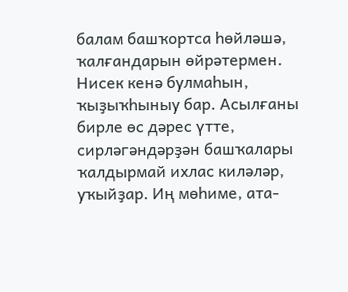балам башҡортса һөйләшә, ҡалғандарын өйрәтермен. Нисек кенә булмаһын, ҡыҙыҡһыныу бар. Асылғаны бирле өс дәрес үтте, сирләгәндәрҙән башҡалары ҡалдырмай ихлас киләләр, уҡыйҙар. Иң мөһиме, ата-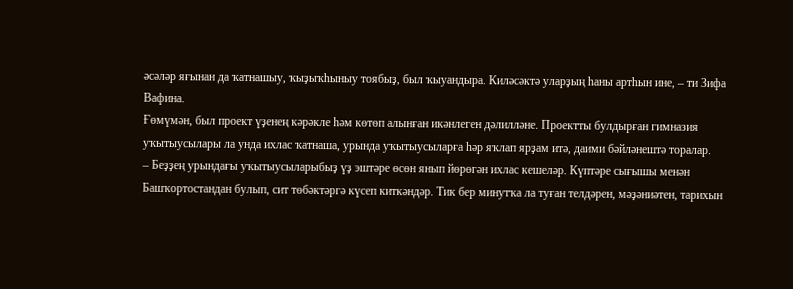әсәләр яғынан да ҡатнашыу, ҡыҙыҡһыныу тоябыҙ, был ҡыуандыра. Киләсәктә уларҙың һаны артһын ине, – ти Зифа Вафина.
Ғөмүмән, был проект үҙенең кәрәкле һәм көтөп алынған икәнлеген дәлилләне. Проектты булдырған гимназия уҡытыусылары ла унда ихлас ҡатнаша, урында уҡытыусыларға һәр яҡлап ярҙам итә, даими бәйләнештә торалар.
– Беҙҙең урындағы уҡытыусыларыбыҙ үҙ эштәре өсөн янып йөрөгән ихлас кешеләр. Күптәре сығышы менән Башҡортостандан булып, сит төбәктәргә күсеп киткәндәр. Тик бер минутҡа ла туған телдәрен, мәҙәниәтен, тарихын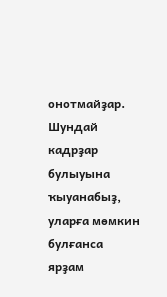онотмайҙар. Шундай кадрҙар булыуына ҡыуанабыҙ, уларға мөмкин булғанса ярҙам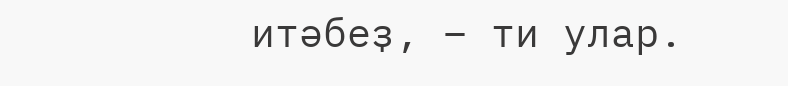итәбеҙ, – ти улар.